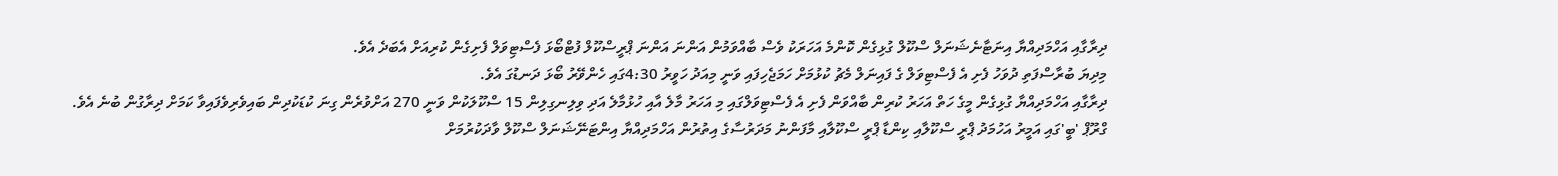ދިރާގާއި އަހްމަދިއްޔާ އިނަޓާނެޝަނަލް ސްކޫލް ގުޅިގެން ކޮންމެ އަހަރަކު ވެސް ބާއްވަމުން އަންނަ އަންނަ ޕްރީސްކޫލް ފުޓްބޯޅަ ފެސްޓިވަލް ފެށިގެން ކުރިއަށް އެބަދެ އެވެ.
މިދިޔަ ބުރާސްފަތި ދުވަހު ފެށި އެ ފެސްޓިވަލް ގެ ފައިނަލް މެޗު ކުޅުމަށް ހަމަޖެހިފައި ވަނީ މިއަދު ހަވީރު 4:30ގައި ހެންވޭރު ބޯޅަ ދަނޑުގަ އެވެ.
ދިރާގާއި އަހްމަދިއްޔާ ގުޅިގެން މީގެ ހަތް އަހަރު ކުރިން ބާއްވަން ފެށި އެ ފެސްޓިވަލްގައި މި އަހަރު މާލެ އާއި ހުޅުމާލެ އަދި ވިލިނގިލިން 15 ސްކޫލަކުން ވަނީ 270 އަށްވުރެން ގިނަ ކުޑަކުދިން ބައިވެރިވެފައިވާ ކަމަށް ދިރާގުން ބުނެ އެވެ.
ގްރޫޕް 'ބީ'ގައި އަމީރު އަހުމަދު ޕްރީ ސްކޫލާއި ކިންޑާ ޕްރީ ސްކޫލާއި މާފަންނު މަދަރުސާގެ އިތުރުން އަހްމަދިއްޔާ އިންޓަނޭޝަނަލް ސްކޫލް ވާދަކުރުމަށް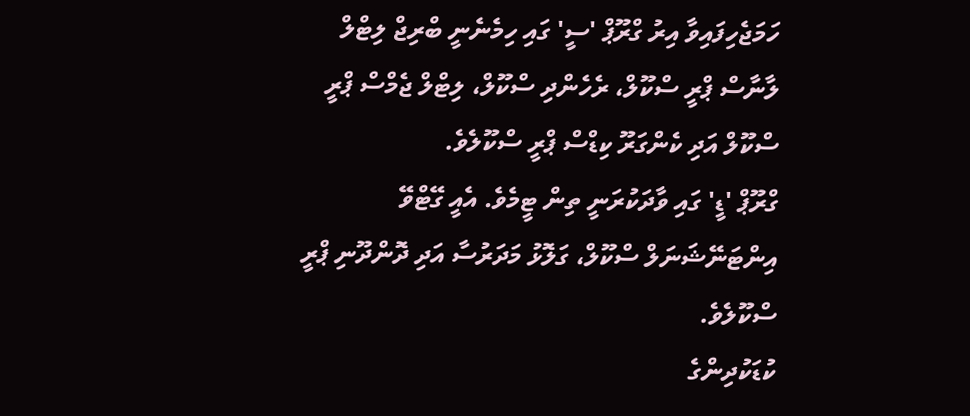ހަމަޖެހިފައިވާ އިރު ގްރޫޕް 'ސީ' ގައި ހިމެނެނީ ބްރިޖް ލިޓްލް ލާނާސް ޕްރީ ސްކޫލް، ރެހެންދި ސްކޫލް، ލިޓްލް ޖެމްސް ޕްރީ ސްކޫލް އަދި ކެންގަރޫ ކިޑްސް ޕްރީ ސްކޫލެވެ.
ގްރޫޕް 'ޑީ' ގައި ވާދަކުރަނީ ތިން ޓީމެވެ. އެއީ ގޭޓްވޭ އިންޓަނޭޝަނަލް ސްކޫލް، ގަލޮޅު މަދަރުސާ އަދި ދޮންދޫނި ޕްރީ ސްކޫލެވެ.
ކުޑަކުދިންގެ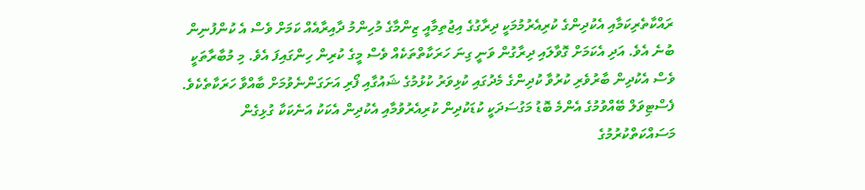ރައްކާތެރިކަމާއި އެކުދިންގެ ކުރިއެރުމުމަކީ ދިރާގުގެ އިޖުތިމާއީ ޒިންމާގެ މުހިންމު ދާއިރާއެއް ކަމަށް ވެސް އެ ކުންފުނިން ބުނެ އެވެ. އަދި އެކަމަށް ގޮވާލައި ދިރާގުން ވަނީ ގިނަ ހަރަކާތްތަކެއް ވެސް މީގެ ކުރިން ހިންގައިފަ އެވެ. މި މުބާރާތަކީ ވެސް އެކުދިން ބާރުވެރި ކުރުވާ ކުދިންގެ މެދުގައި ކުޅިވަރު ކުޅުމުގެ ޝައުގާއި ފޯރި އަށަގަންނެވުމަށް ބާއްވާ ހަރަކާތެކެވެ.
ފެސްޓިވަލް ބޭއްވުމުގެ އެންމެ ބޮޑު މަގުސަދަކީ ކުޑަކުދިން ކުރިއެރުވުމާއި އެކުދިން އެކަކު އަނެކަކާ ގުޅިގެން މަސައްކަތްކުރުމުގެ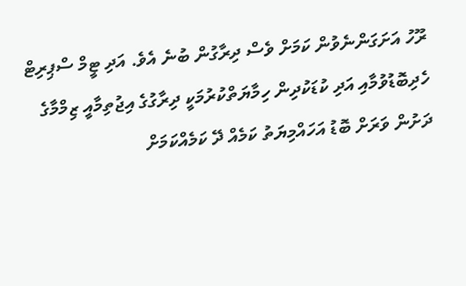ރޫހު އަށަގަންނެވުން ކަމަށް ވެސް ދިރާގުން ބުނެ އެވެ. އަދި ޓީމް ސްޕިރިޓް ހެދިބޮޑުވުމާއި އަދި ކުޑަކުދިން ހިމާޔަތްކުރުމަކީ ދިރާގުގެ އިޖުތިމާއީ ޒިމްމާގެ ދަށުން ވަރަށް ބޮޑު އަހައްމިޔަތު ކަމެއް ދޭ ކަމެއްކަމަށް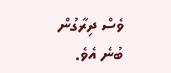ވެސް ދިރާގުން ބުނެ އެވެ.